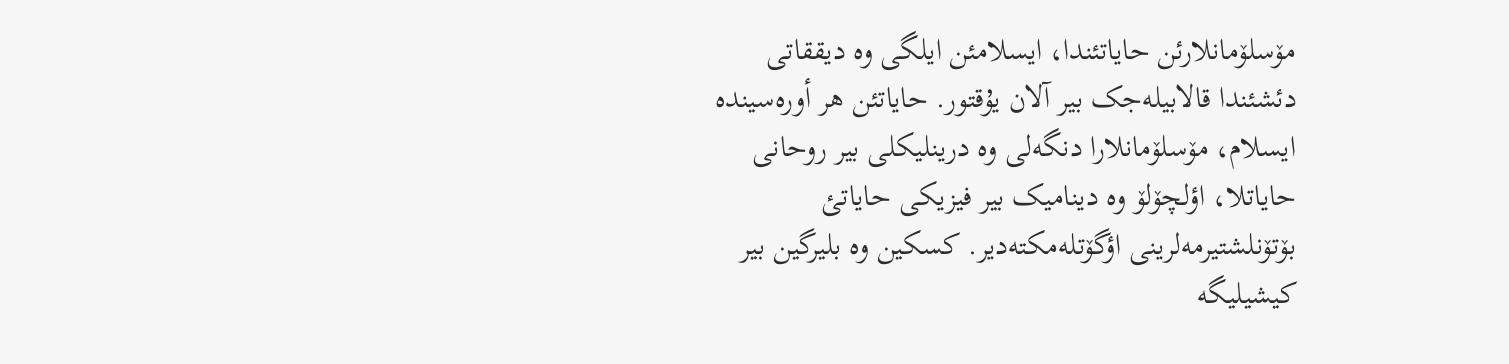مۆسلۆمانلارئن حایاتئندا، ایسلامئن ایلگی وە دیققاتی دئشئندا قالابیلەجک بیر آلان یۇقتور. حایاتئن هر أورەسیندە ایسلام، مۆسلۆمانلارا دنگەلی وە درینلیکلی بیر روحانی حایاتلا، اؤلچۆلۆ وە دینامیک بیر فیزیکی حایاتئ بۆتۆنلشتیرمەلرینی اؤگۆتلەمکتەدیر. کسکین وە بلیرگین بیر کیشیلیگە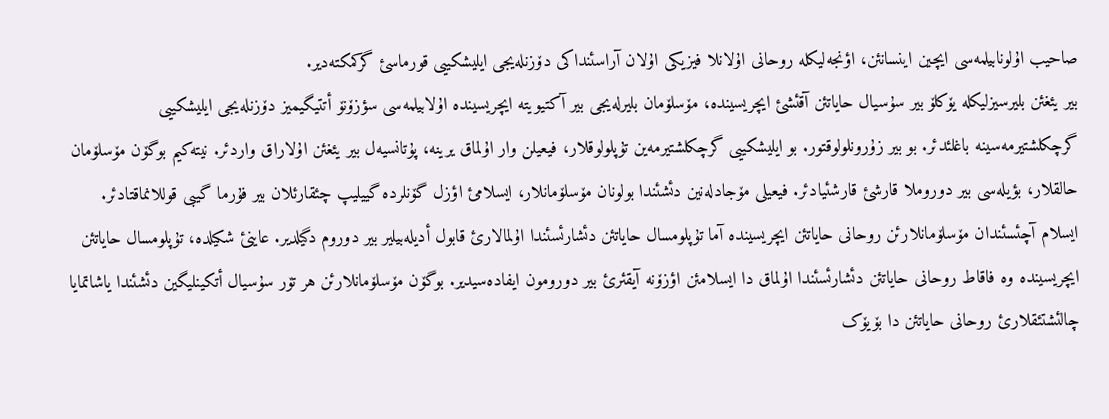صاحیب اۇلونابیلمەسی ایچین اینسانئن، اؤنجەلیکلە روحانی اۇلانلا فیزیکی اۇلان آراسئنداکی دۆزنلەیجی ایلیشکییی قورماسئ گرکمکتەدیر.
بیر یئغئن بلیرسیزلیکلە یۆکلۆ بیر سۇسیال حایاتئن آقئشئ ایچریسیندە، مۆسلۆمان بلیرلەیجی بیر آکتیویتە ایچریسیندە اۇلابیلمەسی سؤزۆنۆ أتتیگیمیز دۆزنلەیجی ایلیشکییی گرچکلشتیرمەسینە باغلئدئر. بو بیر زۇرونلولوقتور. بو ایلیشکییی گرچکلشتیرمەین تۇپلولوقلار، فیعیلن وار اۇلماق یرینە، پۇتانسیەل بیر یئغئن اۇلاراق واردئر. نیتەکیم بوگۆن مۆسلۆمان حالقلار، بؤیلەسی بیر دوروملا قارشئ قارشئیادئر. فیعیلی مۆجادلەنین دئشئندا بولونان مۆسلۆمانلار، ایسلامئ اؤزل گۆنلردە گییلیپ چئقارئلان بیر فۇرما گیبی قوللانماقتادئر.
ایسلام آچئسئندان مۆسلۆمانلارئن روحانی حایاتئن ایچریسیندە آما تۇپلومسال حایاتئن دئشارئسئندا اۇلمالارئ قابول أدیلەبیلیر بیر دوروم دگیلدیر. عاینئ شکیلدە، تۇپلومسال حایاتئن ایچریسیندە وە فاقاط روحانی حایاتئن دئشارئسئندا اۇلماق دا ایسلامئن اؤزۆنە آیقئرئ بیر دورومون ایفادەسیدیر. بوگۆن مۆسلۆمانلارئن هر تۆر سۇسیال أتکینلیگین دئشئندا یاشاتمایا چالئشتئقلارئ روحانی حایاتئن دا بۆیۆک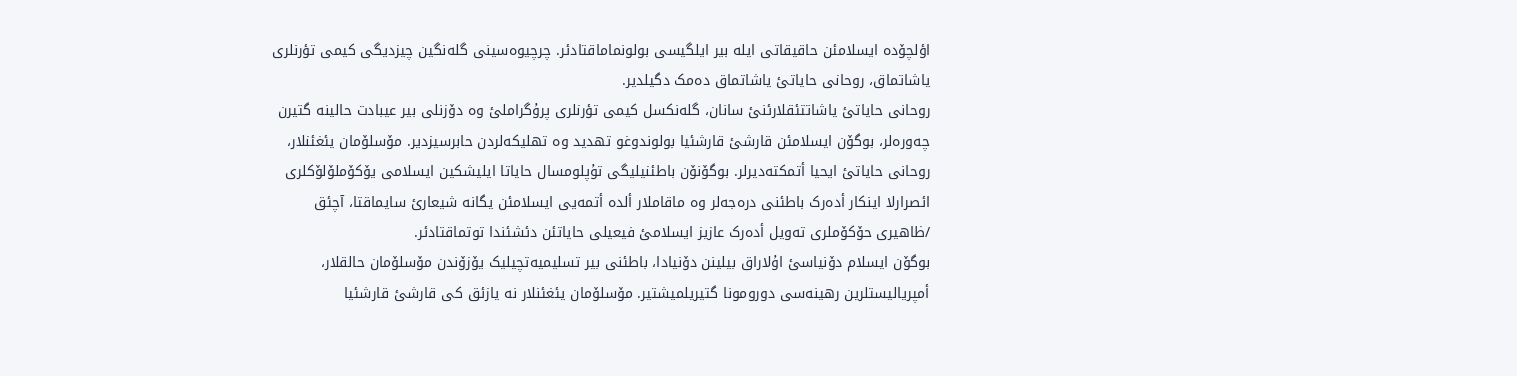اؤلچۆدە ایسلامئن حاقیقاتی ایلە بیر ایلگیسی بولونماماقتادئر. چرچیوەسینی گلەنگین چیزدیگی کیمی تؤرنلری یاشاتماق، روحانی حایاتئ یاشاتماق دەمک دگیلدیر.
روحانی حایاتئ یاشاتتئقلارئنئ سانان، گلەنکسل کیمی تؤرنلری پرۇگراملئ وە دۆزنلی بیر عیبادت حالینە گتیرن چەورەلر، بوگۆن ایسلامئن قارشئ قارشئیا بولوندوغو تهدید وە تهلیکەلردن حابرسیزدیر. مۆسلۆمان یئغئنلار، روحانی حایاتئ ایحیا أتمکتەدیرلر. بوگۆنۆن باطئنیلیگی تۇپلومسال حایاتا ایلیشکین ایسلامی یۆکۆملۆلۆکلری ائصرارلا اینکار أدەرک باطئنی درەجەلر وە ماقاملار ألدە أتمەیی ایسلامئن یگانە شیعارئ سایماقتا، آچئق /ظاهیری حۆکۆملری تەویل أدەرک عازیز ایسلامئ فیعیلی حایاتئن دئشئندا توتماقتادئر.
بوگۆن ایسلام دۆنیاسئ اۇلاراق بیلینن دۆنیادا، باطئنی بیر تسلیمیەتچیلیک یۆزۆندن مۆسلۆمان حالقلار، أمپریالیستلرین رهینەسی دورومونا گتیریلمیشتیر. مۆسلۆمان یئغئنلار نە یازئق کی قارشئ قارشئیا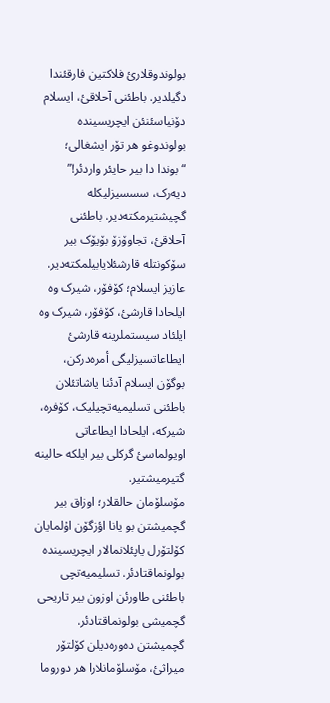بولوندوقلارئ فلاکتین فارقئندا دگیلدیر. باطئنی آحلاقئ، ایسلام دۆنیاسئنئن ایچریسیندە بولوندوغو هر تۆر ایشغالی؛ “بوندا دا بیر حایئر واردئر!” دیەرک، سسسیزلیکلە گچیشتیرمکتەدیر. باطئنی آحلاقئ، تجاوۆزۆ بۆیۆک بیر سۆکونتلە قارشئلایابیلمکتەدیر.
عازیز ایسلام؛ کۆفۆر، شیرک وە ایلحادا قارشئ، کۆفۆر، شیرک وە ایلئاد سیستملرینە قارشئ ایطاعاتسیزلیگی أمرەدرکن، بوگۆن ایسلام آدئنا یاشاتئلان باطئنی تسلیمیەتچیلیک، کۆفرە، شیرکە، ایلحادا ایطاعاتی اویولماسئ گرکلی بیر ایلکە حالینە گتیرمیشتیر.
مۆسلۆمان حالقلار؛ اوزاق بیر گچمیشتن بو یانا اؤزگۆن اۇلمایان کۆلتۆرل یاپئلانمالار ایچریسیندە بولونماقتادئر. تسلیمیەتچی باطئنی طاورئن اوزون بیر تاریحی گچمیشی بولونماقتادئر. گچمیشتن دەورەدیلن کۆلتۆر میراثئ، مۆسلۆمانلارا هر دوروما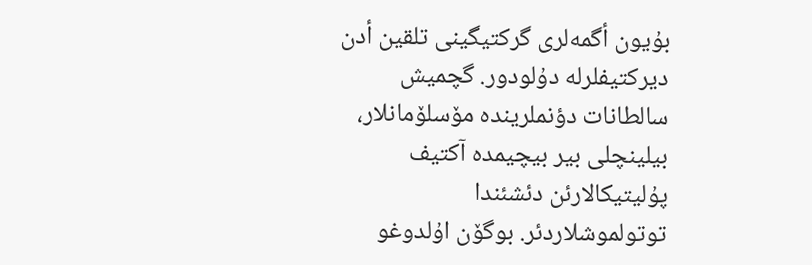بۇیون أگمەلری گرکتیگینی تلقین أدن دیرکتیفلرلە دۇلودور. گچمیش سالطانات دؤنملریندە مۆسلۆمانلار، بیلینچلی بیر بیچیمدە آکتیف پۇلیتیکالارئن دئشئندا توتولموشلاردئر. بوگۆن اۇلدوغو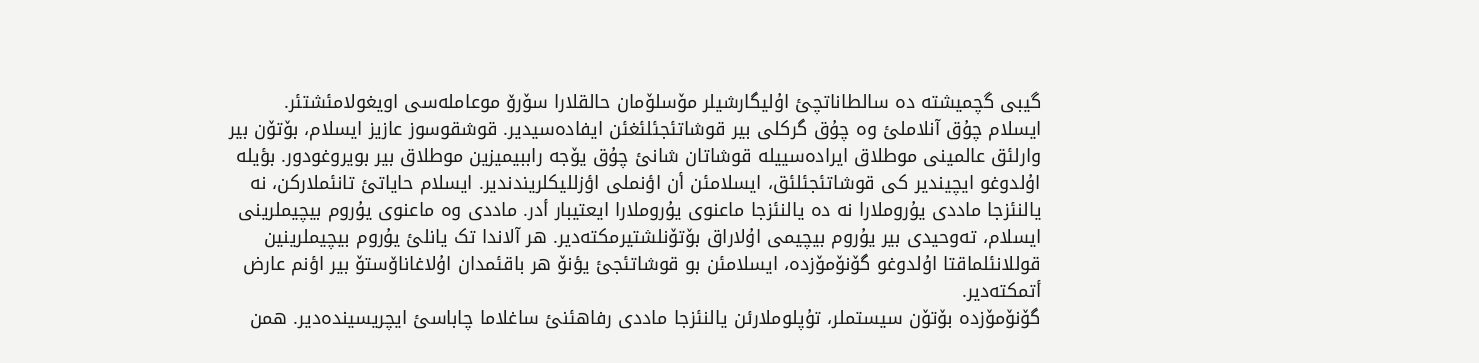گیبی گچمیشتە دە سالطاناتچئ اۇلیگارشیلر مۆسلۆمان حالقلارا سۆرۆ موعاملەسی اویغولامئشتئر.
ایسلام چۇق آنلاملئ وە چۇق گرکلی بیر قوشاتئجئلئغئن ایفادەسیدیر. قوشقوسوز عازیز ایسلام، بۆتۆن بیر وارلئق عالمینی موطلاق ایرادەسییلە قوشاتان شانئ چۇق یۆجە راببیمیزین موطلاق بیر بویروغودور. بؤیلە اۇلدوغو ایچیندیر کی قوشاتئجئلئق، ایسلامئن أن اؤنملی اؤزللیکلریندندیر. ایسلام حایاتئ تانئملارکن، نە یالنئزجا ماددی یۇروملارا نە دە یالنئزجا ماعنوی یۇروملارا ایعتیبار أدر. ماددی وە ماعنوی یۇروم بیچیملرینی ایسلام، تەوحیدی بیر یۇروم بیچیمی اۇلاراق بۆتۆنلشتیرمکتەدیر. هر آلاندا تک یانلئ یۇروم بیچیملرینین قوللانئلماقتا اۇلدوغو گۆنۆمۆزدە، ایسلامئن بو قوشاتئجئ یؤنۆ هر باقئمدان اۇلاغاناۆستۆ بیر اؤنم عارض أتمکتەدیر.
گۆنۆمۆزدە بۆتۆن سیستملر، تۇپلوملارئن یالنئزجا ماددی رفاهئنئ ساغلاما چاباسئ ایچریسیندەدیر. همن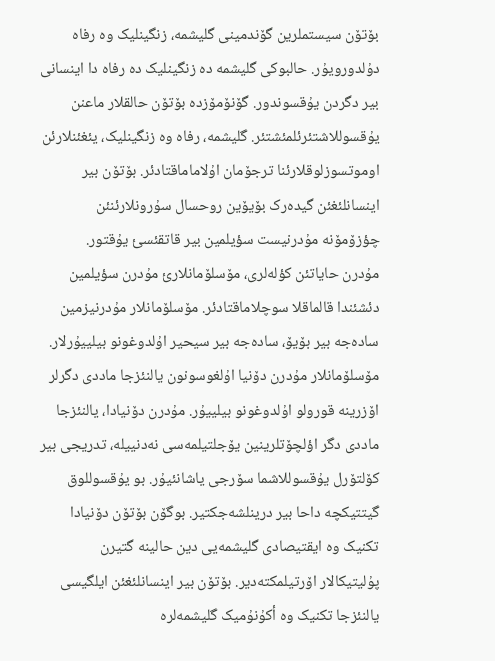بۆتۆن سیستملرین گۆندمینی گلیشمە، زنگینلیک وە رفاە دۇلدورویۇر. حالبوکی گلیشمە دە زنگینلیک دە رفاە دا اینسانی بیر دگردن یۇقسوندور. گۆنۆمۆزدە بۆتۆن حالقلار ماعنن یۇقسوللاشتئرئلمئشتئر. گلیشمە، رفاە وە زنگینلیک، یئغئنلارئن اوموتسوزلوقلارئنا ترجۆمان اۇلاماماقتادئر. بۆتۆن بیر اینسانلئغئن گیدەرک بۆیۆین روحسال سۇرونلارئنئن چؤزۆمۆنە مۇدرنیست سؤیلمین بیر قاتقئسئ یۇقتور.
مۇدرن حایاتئن کؤلەلری، مۆسلۆمانلارئ مۇدرن سؤیلمین دئشئندا قالماقلا سوچلاماقتادئر. مۆسلۆمانلار مۇدرنیزمین سادەجە بیر بۆیۆ، سادەجە بیر سیحیر اۇلدوغونو بیلییۇرلار. مۆسلۆمانلار مۇدرن دۆنیا اۇلغوسونون یالنئزجا ماددی دگرلر اۆزرینە قورولو اۇلدوغونو بیلییۇر. مۇدرن دۆنیادا، یالنئزجا ماددی دگر اؤلچۆتلرینین یۆجلتیلمەسی نەدنییلە، تدریجی بیر کۆلتۆرل یۇقسوللاشما سۆرجی یاشانئیۇر. بو یۇقسوللوق گیتتیکچە داحا بیر درینلشەجکتیر. بوگۆن بۆتۆن دۆنیادا تکنیک وە ایقتیصادی گلیشمەیی دین حالینە گتیرن پۇلیتیکالار اۆرتیلمکتەدیر. بۆتۆن بیر اینسانلئغئن ایلگیسی یالنئزجا تکنیک وە أکۇنۇمیک گلیشمەلرە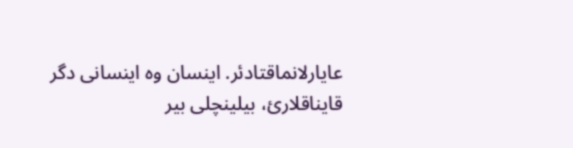عایارلانماقتادئر. اینسان وە اینسانی دگر قایناقلارئ، بیلینچلی بیر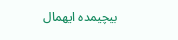بیچیمدە ایهمال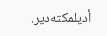أدیلمکتەدیر.